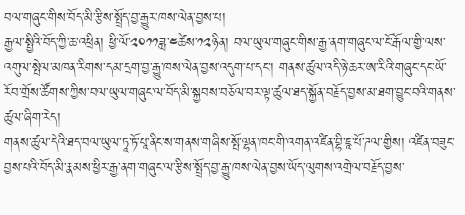བལ་གཞུང་གིས་བོད་མི་རྩིས་སྤྲོད་བྱ་རྒྱུར་ཁས་ལེན་བྱས་པ།
རྒྱལ་སྤྱིའི་བོད་ཀྱི་ཆ་འཕྲིན། ཕྱི་ལོ་༢༠༡༡ཟླ་༤ཚེས་༡༢ཉིན། བལ་ཡུལ་གཞུང་གིས་རྒྱ་ནག་གཞུང་ལ་ངོ་རྒོལ་གྱི་ལས་འགུལ་སྤེལ་མཁན་རིགས་དམ་དྲག་བྱ་རྒྱུ་ཁས་ལེན་བྱས་འདུག་པ་དང་། གནས་ཚུལ་འདི་ཉེ་ཆར་ཨ་རིའི་གཞུང་དང་ཡོ་རོབ་གྲོས་ཚོགས་ཀྱིས་བལ་ཡུལ་གཞུང་ལ་བོད་མི་སྐྱབས་བཅོལ་བར་ལྟ་ཚུལ་ཐད་སྐྱོན་བརྗོད་བྱས་མ་ཐག་བྱུང་བའི་གནས་ཚུལ་ཞིག་རེད།
གནས་ཚུལ་དེའི་ཐད་བལ་ཡུལ་ཏཱ་ཏོ་པཱ་ནིང་ས་གནས་གཞིས་སྤོ་ལྷན་ཁང་གི་འགན་འཛིན་བྷི་ཇཱ་པོ་ཌལ་གྱིས། འཛིན་བཟུང་བྱས་པའི་བོད་མི་རྣམས་ཕྱིར་རྒྱ་ནག་གཞུང་ལ་རྩིས་སྤྲོད་བྱ་རྒྱུ་ཁས་ལེན་བྱས་ཡོད་ལུགས་འགྲེལ་བརྗོད་བྱས་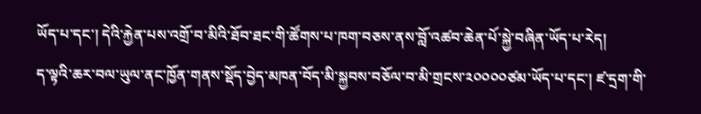ཡོད་པ་དང་། དེའི་རྐྱེན་པས་འགྲོ་བ་མིའི་ཐོབ་ཐང་གི་ཚོགས་པ་ཁག་བཅས་ནས་བློ་འཚབ་ཆེན་པོ་སྐྱེ་བཞིན་ཡོད་པ་རེད།
ད་ལྟའི་ཆར་བལ་ཡུལ་ནང་ཁྱོན་གནས་སྡོད་བྱེད་མཁན་བོད་མི་སྐྱབས་བཅོལ་བ་མི་གྲངས་༢༠༠༠༠ཙམ་ཡོད་པ་དང་། ཛ་དྲག་གི་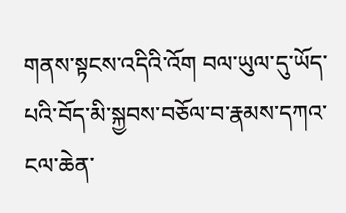གནས་སྟངས་འདིའི་འོག བལ་ཡུལ་དུ་ཡོད་པའི་བོད་མི་སྐྱབས་བཅོལ་བ་རྣམས་དཀའ་ངལ་ཆེན་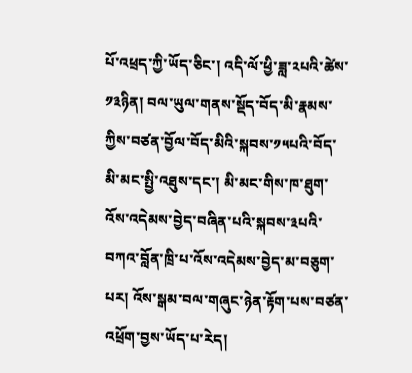པོ་འཕྲད་ཀྱི་ཡོད་ཅིང་། འདི་ལོ་ཕྱི་ཟླ་༢པའི་ཚེས་༡༣ཉིན། བལ་ཡུལ་གནས་སྡོད་བོད་མི་རྣམས་ཀྱིས་བཙན་བྱོལ་བོད་མིའི་སྐབས་༡༥པའི་བོད་མི་མང་སྤྱི་འཐུས་དང་། མི་མང་གིས་ཁ་ཐུག་འོས་འདེམས་བྱེད་བཞིན་པའི་སྐབས་༣པའི་བཀའ་བློན་ཁྲི་པ་འོས་འདེམས་བྱེད་མ་བཅུག་པར། འོས་སྒམ་བལ་གཞུང་ཉེན་རྟོག་པས་བཙན་འཕྲོག་བྱས་ཡོད་པ་རེད།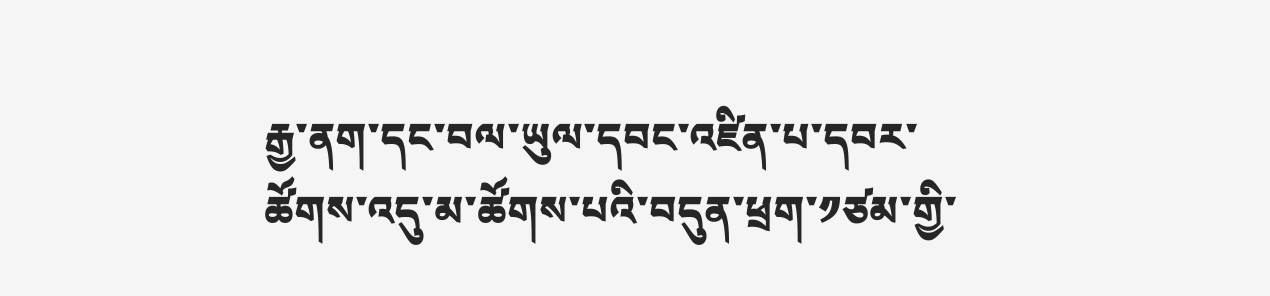རྒྱ་ནག་དང་བལ་ཡུལ་དབང་འཛིན་པ་དབར་ཚོགས་འདུ་མ་ཚོགས་པའི་བདུན་ཕྲག་༡ཙམ་གྱི་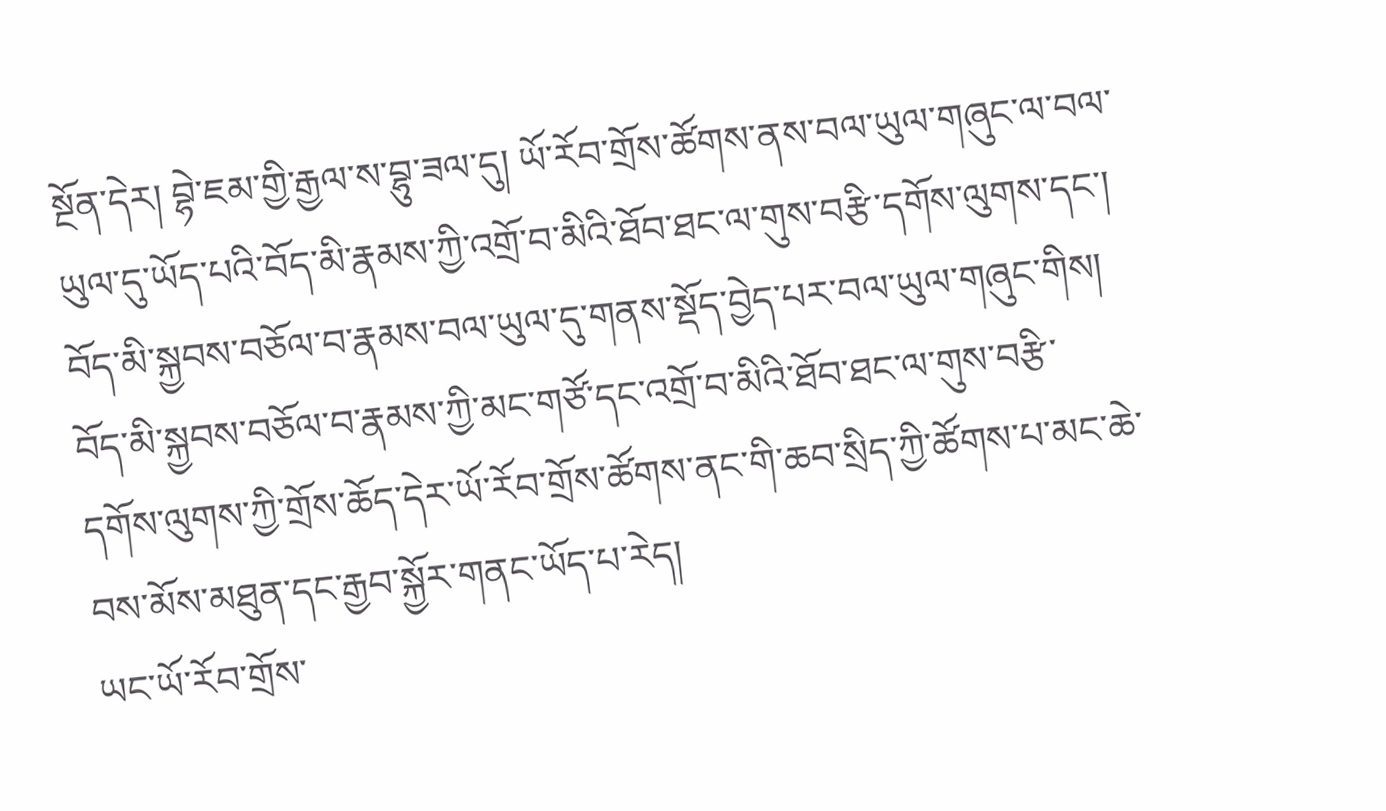སྔོན་དེར། བྷེ་ཇམ་གྱི་རྒྱལ་ས་བྷུ་ཟལ་དུ། ཡོ་རོབ་གྲོས་ཚོགས་ནས་བལ་ཡུལ་གཞུང་ལ་བལ་ཡུལ་དུ་ཡོད་པའི་བོད་མི་རྣམས་ཀྱི་འགྲོ་བ་མིའི་ཐོབ་ཐང་ལ་གུས་བརྩི་དགོས་ལུགས་དང་། བོད་མི་སྐྱབས་བཅོལ་བ་རྣམས་བལ་ཡུལ་དུ་གནས་སྡོད་བྱེད་པར་བལ་ཡུལ་གཞུང་གིས། བོད་མི་སྐྱབས་བཅོལ་བ་རྣམས་ཀྱི་མང་གཙོ་དང་འགྲོ་བ་མིའི་ཐོབ་ཐང་ལ་གུས་བརྩི་དགོས་ལུགས་ཀྱི་གྲོས་ཆོད་དེར་ཡོ་རོབ་གྲོས་ཚོགས་ནང་གི་ཆབ་སྲིད་ཀྱི་ཚོགས་པ་མང་ཆེ་བས་མོས་མཐུན་དང་རྒྱབ་སྐྱོར་གནང་ཡོད་པ་རེད།
ཡང་ཡོ་རོབ་གྲོས་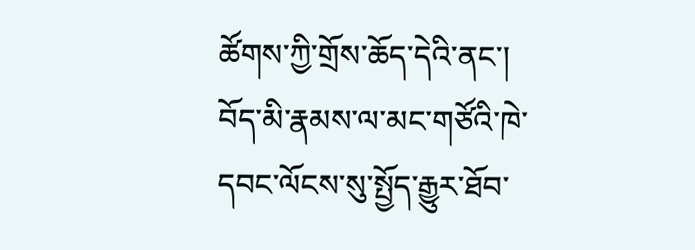ཚོགས་ཀྱི་གྲོས་ཆོད་དེའི་ནང་། བོད་མི་རྣམས་ལ་མང་གཙོའི་ཁེ་དབང་ལོངས་སུ་སྤྱོད་རྒྱུར་ཐོབ་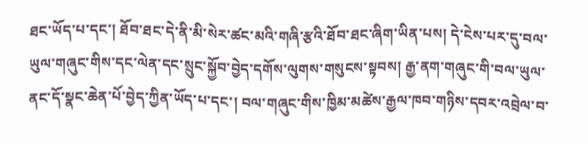ཐང་ཡོད་པ་དང་། ཐོབ་ཐང་དེ་ནི་མི་སེར་ཚང་མའི་གཞི་རྩའི་ཐོབ་ཐང་ཞིག་ཡིན་པས། དེ་ངེས་པར་དུ་བལ་ཡུལ་གཞུང་གིས་དང་ལེན་དང་སྲུང་སྐྱོབ་བྱེད་དགོས་ལུགས་གསུངས་སྟབས། རྒྱ་ནག་གཞུང་གི་བལ་ཡུལ་ནང་དོ་སྣང་ཆེན་པོ་བྱེད་ཀྱིན་ཡོད་པ་དང་། བལ་གཞུང་གིས་ཁྱིམ་མཚེས་རྒྱལ་ཁབ་གཉིས་དབར་འབྲེལ་བ་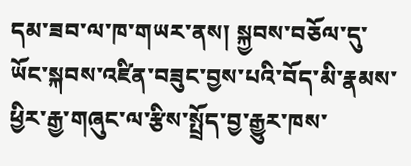དམ་ཟབ་ལ་ཁ་གཡར་ནས། སྐྱབས་བཅོལ་དུ་ཡོང་སྐབས་འཛིན་བཟུང་བྱས་པའི་བོད་མི་རྣམས་ཕྱིར་རྒྱ་གཞུང་ལ་རྩིས་སྤྲོད་བྱ་རྒྱུར་ཁས་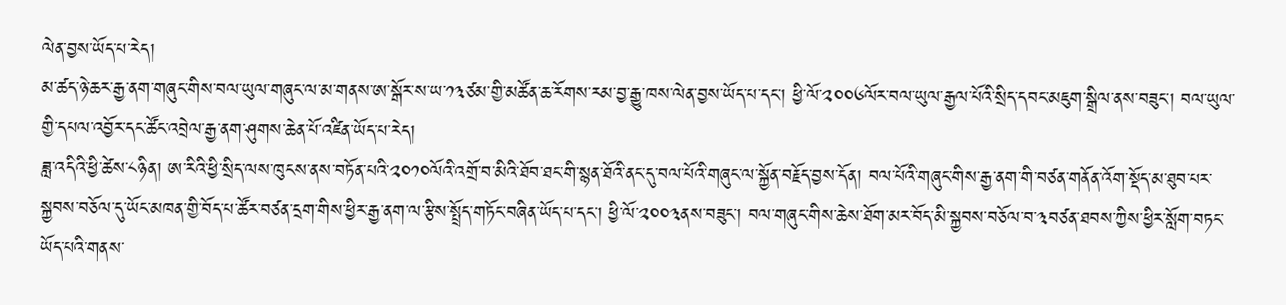ལེན་བྱས་ཡོད་པ་རེད།
མ་ཚད་ཉེ་ཆར་རྒྱ་ནག་གཞུང་གིས་བལ་ཡུལ་གཞུང་ལ་མ་གནས་ཨ་སྒོར་ས་ཡ་༡༣ཙམ་གྱི་མཚོན་ཆ་རོགས་རམ་བྱ་རྒྱུ་ཁས་ལེན་བྱས་ཡོད་པ་དང་། ཕྱི་ལོ་༢༠༠༦ལོར་བལ་ཡུལ་རྒྱལ་པོའི་སྲིད་དབང་མཇུག་སྒྲིལ་ནས་བཟུང་། བལ་ཡུལ་གྱི་དཔལ་འབྱོར་དང་ཚོང་འབྲེལ་རྒྱ་ནག་ཤུགས་ཆེན་པོ་འཛིན་ཡོད་པ་རེད།
ཟླ་འདིའི་ཕྱི་ཚེས་༨ཉིན། ཨ་རིའི་ཕྱི་སྲིད་ལས་ཁུངས་ནས་བཏོན་པའི་༢༠༡༠ལོའི་འགྲོ་བ་མིའི་ཐོབ་ཐང་གི་སྙན་ཐོའི་ནང་དུ་བལ་པོའི་གཞུང་ལ་སྐྱོན་བརྗོད་བྱས་དོན། བལ་པོའི་གཞུང་གིས་རྒྱ་ནག་གི་བཙན་གནོན་འོག་སྡོད་མ་ཐུབ་པར་སྐྱབས་བཅོལ་དུ་ཡོང་མཁན་གྱི་བོད་པ་ཚོར་བཙན་དྲག་གིས་ཕྱིར་རྒྱ་ནག་ལ་རྩིས་སྤྲོད་གཏོང་བཞིན་ཡོད་པ་དང་། ཕྱི་ལོ་༢༠༠༣ནས་བཟུང་། བལ་གཞུང་གིས་ཆེས་ཐོག་མར་བོད་མི་སྐྱབས་བཅོལ་བ་༣བཙན་ཐབས་ཀྱིས་ཕྱིར་སློག་བཏང་ཡོད་པའི་གནས་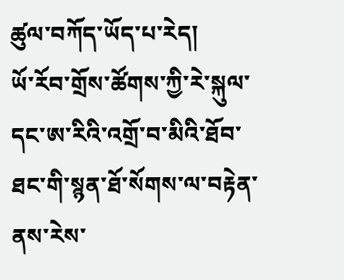ཚུལ་བཀོད་ཡོད་པ་རེད།
ཡོ་རོབ་གྲོས་ཚོགས་ཀྱི་རེ་སྐུལ་དང་ཨ་རིའི་འགྲོ་བ་མིའི་ཐོབ་ཐང་གི་སྙན་ཐོ་སོགས་ལ་བརྟེན་ནས་རེས་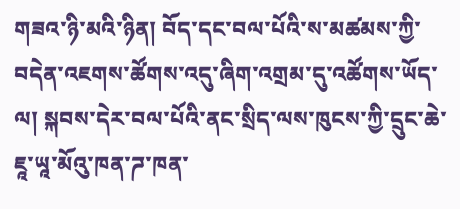གཟའ་ཉི་མའི་ཉིན། བོད་དང་བལ་པོའི་ས་མཚམས་ཀྱི་བདེན་འཇགས་ཚོགས་འདུ་ཞིག་འགྲམ་དུ་འཚོགས་ཡོད་ལ། སྐབས་དེར་བལ་པོའི་ནང་སྲིད་ལས་ཁུངས་ཀྱི་དྲུང་ཆེ་ཇཱ་ཡཱ་མོའུ་ཁན་ཌ་ཁན་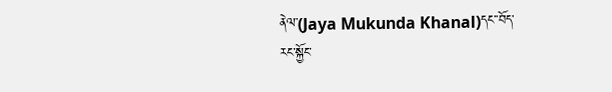ནེལ་(Jaya Mukunda Khanal)དང་་བོད་རང་སྐྱོང་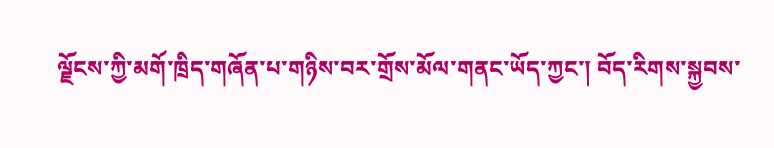ལྗོངས་ཀྱི་མགོ་ཁྲིད་གཞོན་པ་གཉིས་བར་གྲོས་མོལ་གནང་ཡོད་ཀྱང་། བོད་རིགས་སྐྱབས་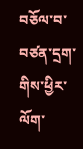བཅོལ་བ་བཙན་དྲག་གིས་ཕྱིར་ལོག་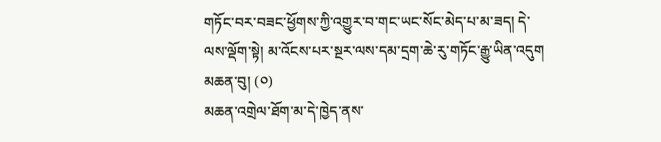གཏོང་བར་བཟང་ཕྱོགས་ཀྱི་འགྱུར་བ་གང་ཡང་སོང་མེད་པ་མ་ཟད། དེ་ལས་ལྡོག་སྟེ། མ་འོངས་པར་སྔར་ལས་དམ་དྲག་ཆེ་རུ་གཏོང་རྒྱུ་ཡིན་འདུག
མཆན་བུ། (༠)
མཆན་འགྲེལ་ཐོག་མ་དེ་ཁྱེད་ནས་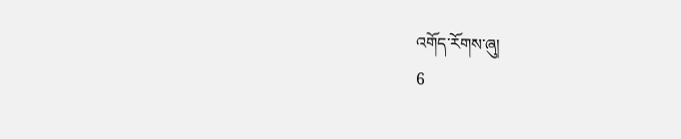འགོད་རོགས་ཞུ།
6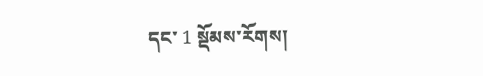དང་ 1 སྡོམས་རོགས།